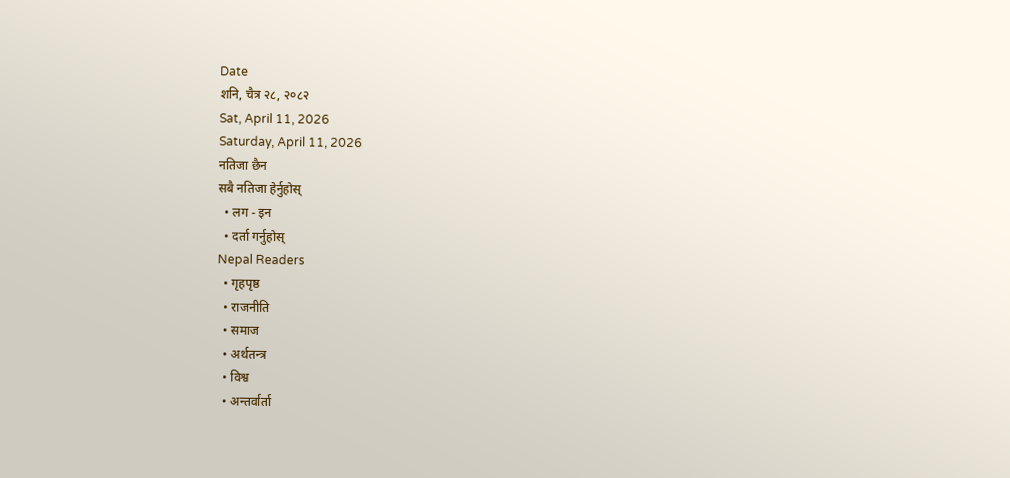Date
शनि, चैत्र २८, २०८२
Sat, April 11, 2026
Saturday, April 11, 2026
नतिजा छैन
सबै नतिजा हेर्नुहोस्
  • लग - इन
  • दर्ता गर्नुहोस्
Nepal Readers
  • गृहपृष्ठ
  • राजनीति
  • समाज
  • अर्थतन्त्र
  • विश्व
  • अन्तर्वार्ता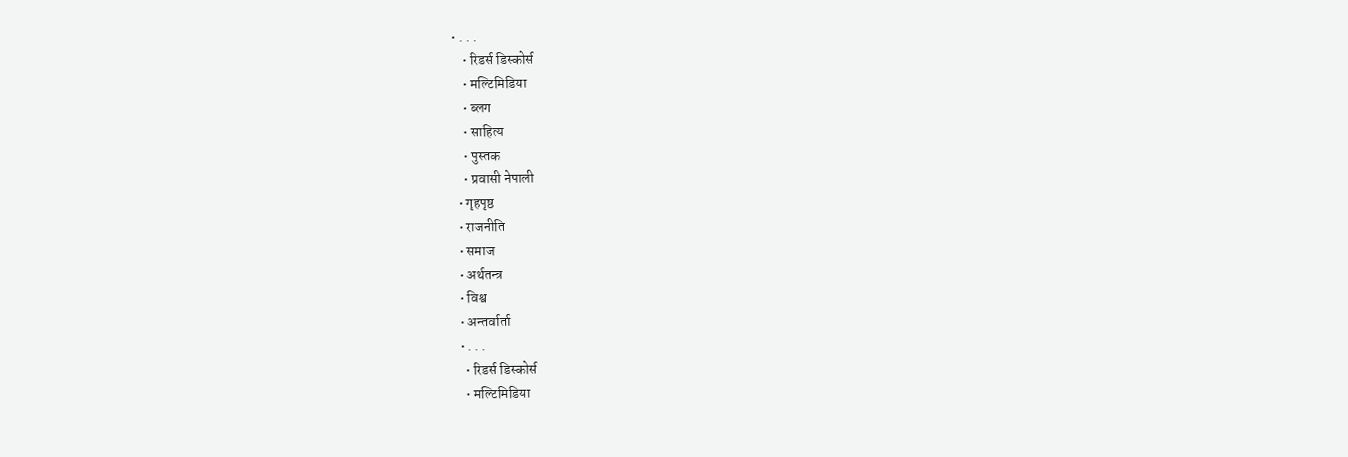• . . .
    • रिडर्स डिस्कोर्स
    • मल्टिमिडिया
    • ब्लग
    • साहित्य
    • पुस्तक
    • प्रवासी नेपाली
  • गृहपृष्ठ
  • राजनीति
  • समाज
  • अर्थतन्त्र
  • विश्व
  • अन्तर्वार्ता
  • . . .
    • रिडर्स डिस्कोर्स
    • मल्टिमिडिया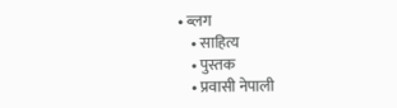• ब्लग
    • साहित्य
    • पुस्तक
    • प्रवासी नेपाली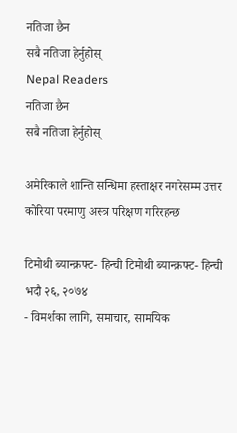नतिजा छैन
सबै नतिजा हेर्नुहोस्
Nepal Readers
नतिजा छैन
सबै नतिजा हेर्नुहोस्

अमेरिकाले शान्ति सन्धिमा हस्ताक्षर नगरेसम्म उत्तर कोरिया परमाणु अस्त्र परिक्षण गरिरहन्छ

टिमोथी ब्यान्क्रफ्ट- हिन्ची टिमोथी ब्यान्क्रफ्ट- हिन्ची
भदौ २६, २०७४
- विमर्शका लागि, समाचार, सामयिक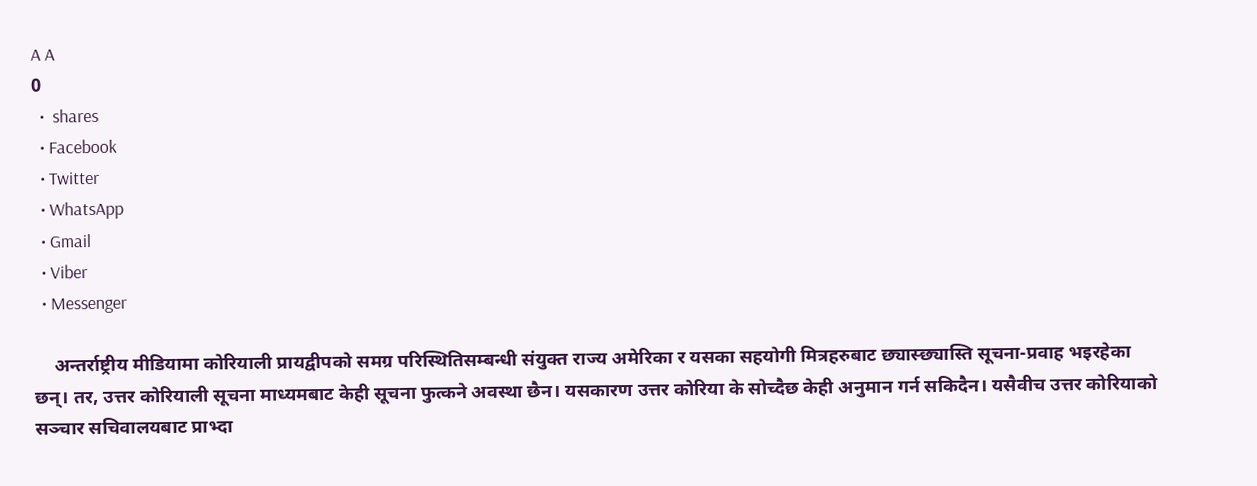A A
0
  •  shares
  • Facebook
  • Twitter
  • WhatsApp
  • Gmail
  • Viber
  • Messenger

    अन्तर्राष्ट्रीय मीडियामा कोरियाली प्रायद्वीपको समग्र परिस्थितिसम्बन्धी संयुक्त राज्य अमेरिका र यसका सहयोगी मित्रहरुबाट छ्यास्छ्यास्ति सूचना-प्रवाह भइरहेका छन्। तर, उत्तर कोरियाली सूचना माध्यमबाट केही सूचना फुत्कने अवस्था छैन। यसकारण उत्तर कोरिया के सोच्दैछ केही अनुमान गर्न सकिदैन। यसैवीच उत्तर कोरियाको सञ्चार सचिवालयबाट प्राभ्दा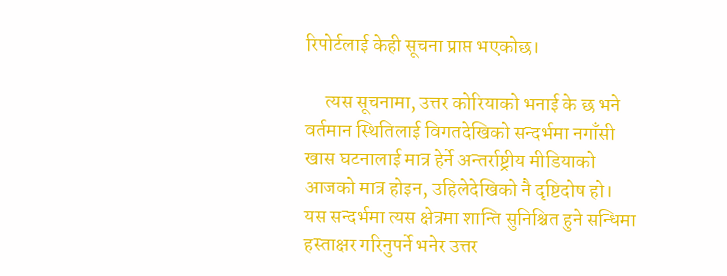रिपोर्टलाई केही सूचना प्राप्त भएकोछ।

     त्यस सूचनामा, उत्तर कोरियाको भनाई के छ भने वर्तमान स्थितिलाई विगतदेखिको सन्दर्भमा नगाँसी खास घटनालाई मात्र हेर्ने अन्तर्राष्ट्रीय मीडियाको आजको मात्र होइन, उहिलेदेखिको नै दृष्टिदोष हो। यस सन्दर्भमा त्यस क्षेत्रमा शान्ति सुनिश्चित हुने सन्धिमा हस्ताक्षर गरिनुपर्ने भनेर उत्तर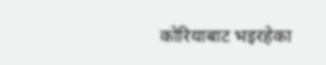कोरियाबाट भइरहेका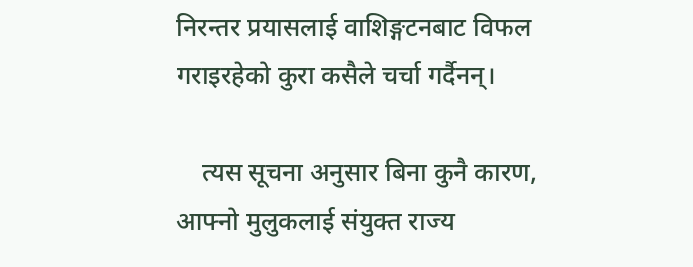निरन्तर प्रयासलाई वाशिङ्गटनबाट विफल गराइरहेको कुरा कसैले चर्चा गर्दैनन्।

    त्यस सूचना अनुसार बिना कुनै कारण, आफ्नो मुलुकलाई संयुक्त राज्य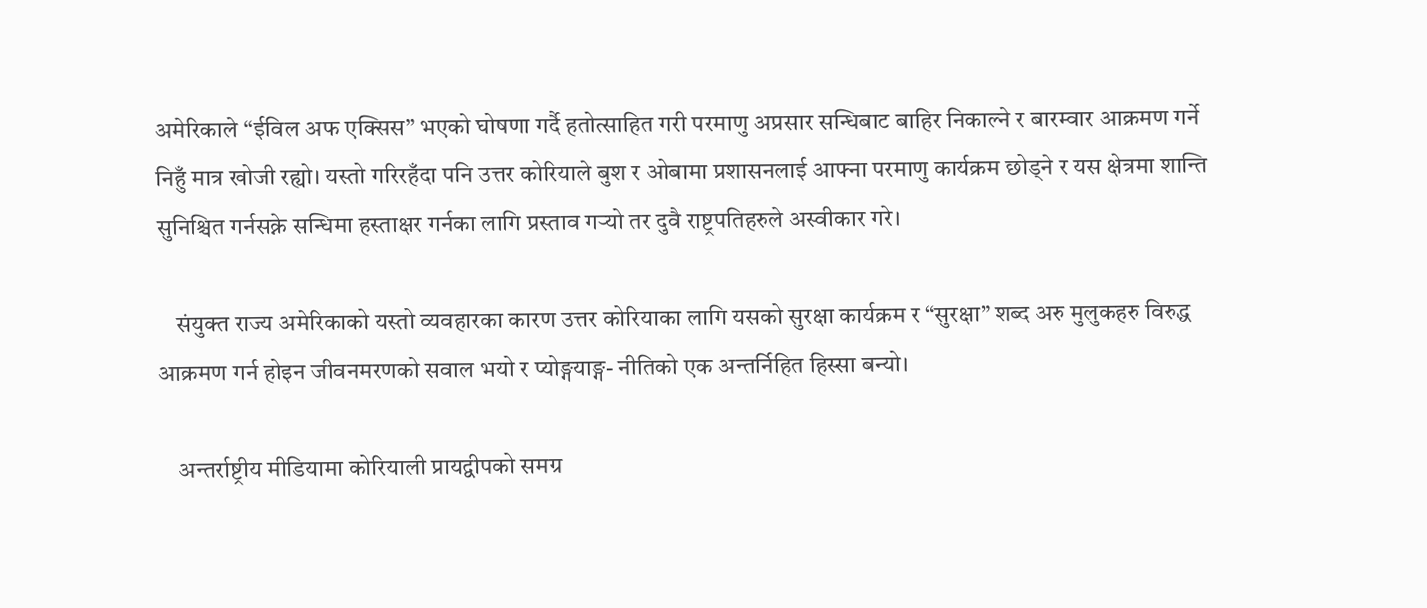अमेरिकाले “ईविल अफ एक्सिस” भएको घोषणा गर्दै हतोत्साहित गरी परमाणु अप्रसार सन्धिबाट बाहिर निकाल्ने र बारम्वार आक्रमण गर्ने निहुँ मात्र खोजी रह्यो। यस्तो गरिरहँदा पनि उत्तर कोरियाले बुश र ओबामा प्रशासनलाई आफ्ना परमाणु कार्यक्रम छोड्ने र यस क्षेत्रमा शान्ति सुनिश्चित गर्नसक्ने सन्धिमा हस्ताक्षर गर्नका लागि प्रस्ताव गर्‍यो तर दुवै राष्ट्रपतिहरुले अस्वीकार गरे।

    संयुक्त राज्य अमेरिकाको यस्तो व्यवहारका कारण उत्तर कोरियाका लागि यसको सुरक्षा कार्यक्रम र “सुरक्षा” शब्द अरु मुलुकहरु विरुद्ध आक्रमण गर्न होइन जीवनमरणको सवाल भयो र प्योङ्गयाङ्ग- नीतिको एक अन्तर्निहित हिस्सा बन्यो।

    अन्तर्राष्ट्रीय मीडियामा कोरियाली प्रायद्वीपको समग्र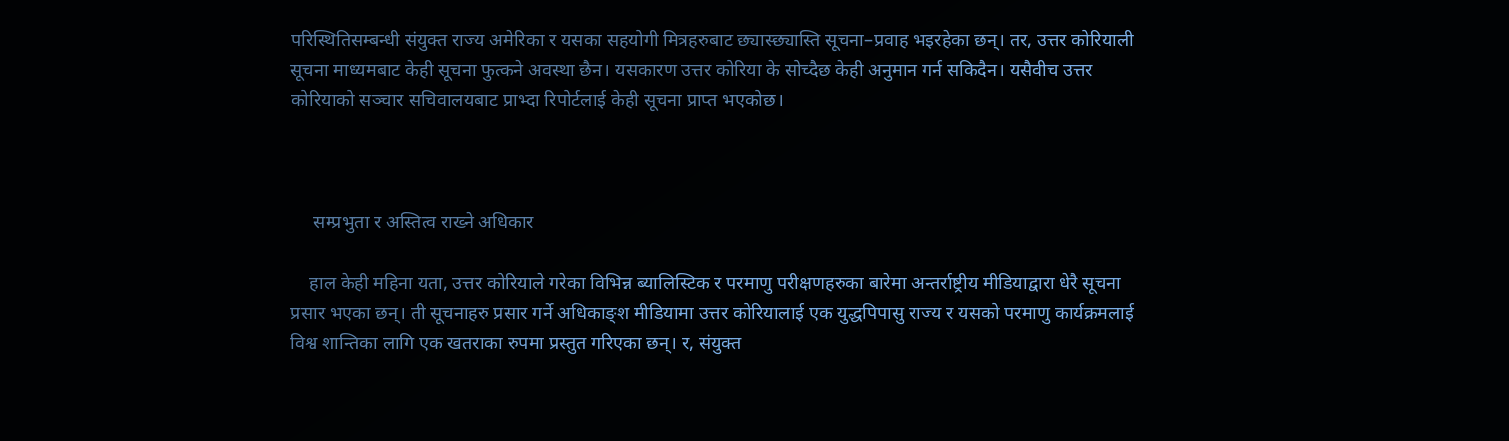परिस्थितिसम्बन्धी संयुक्त राज्य अमेरिका र यसका सहयोगी मित्रहरुबाट छ्यास्छ्यास्ति सूचना–प्रवाह भइरहेका छन्। तर, उत्तर कोरियाली सूचना माध्यमबाट केही सूचना फुत्कने अवस्था छैन। यसकारण उत्तर कोरिया के सोच्दैछ केही अनुमान गर्न सकिदैन। यसैवीच उत्तर कोरियाको सञ्चार सचिवालयबाट प्राभ्दा रिपोर्टलाई केही सूचना प्राप्त भएकोछ।



     सम्प्रभुता र अस्तित्व राख्ने अधिकार

    हाल केही महिना यता, उत्तर कोरियाले गरेका विभिन्न ब्यालिस्टिक र परमाणु परीक्षणहरुका बारेमा अन्तर्राष्ट्रीय मीडियाद्वारा धेरै सूचना प्रसार भएका छन्। ती सूचनाहरु प्रसार गर्ने अधिकाङ्श मीडियामा उत्तर कोरियालाई एक युद्धपिपासु राज्य र यसको परमाणु कार्यक्रमलाई विश्व शान्तिका लागि एक खतराका रुपमा प्रस्तुत गरिएका छन्। र, संयुक्त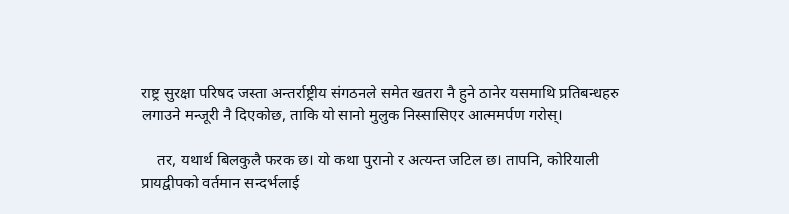राष्ट्र सुरक्षा परिषद जस्ता अन्तर्राष्ट्रीय संगठनले समेत खतरा नै हुने ठानेर यसमाथि प्रतिबन्धहरु लगाउने मन्जूरी नै दिएकोछ, ताकि यो सानो मुलुक निस्सासिएर आत्ममर्पण गरोस्।

    तर, यथार्थ बिलकुलै फरक छ। यो कथा पुरानो र अत्यन्त जटिल छ। तापनि, कोरियाली प्रायद्वीपको वर्तमान सन्दर्भलाई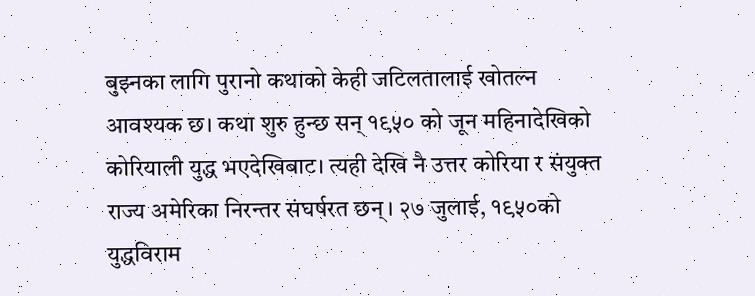बुझ्नका लागि पुरानो कथाको केही जटिलतालाई खोतल्न आवश्यक छ। कथा शुरु हुन्छ सन् १९५० को जून महिनादेखिको कोरियाली युद्ध भएदेखिबाट। त्यही देखि नै उत्तर कोरिया र संयुक्त राज्य अमेरिका निरन्तर संघर्षरत छन्। २७ जुलाई, १९५०को युद्धविराम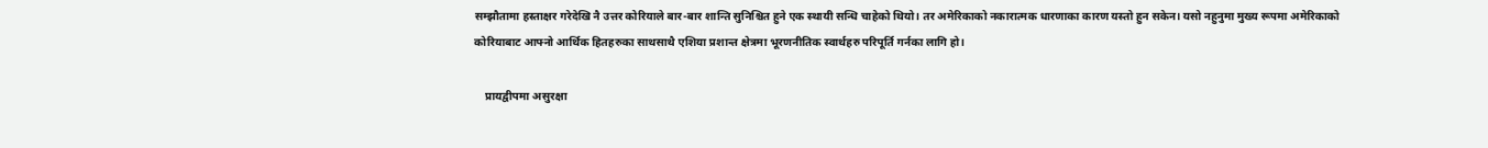सम्झौतामा हस्ताक्षर गरेदेखि नै उत्तर कोरियाले बार-बार शान्ति सुनिश्चित हुने एक स्थायी सन्धि चाहेको थियो। तर अमेरिकाको नकारात्मक धारणाका कारण यस्तो हुन सकेन। यसो नहुनुमा मुख्य रूपमा अमेरिकाको कोरियाबाट आफ्नो आर्थिक हितहरुका साथसाथै एशिया प्रशान्त क्षेत्रमा भूरणनीतिक स्वार्थहरु परिपूर्ति गर्नका लागि हो।

    प्रायद्वीपमा असुरक्षा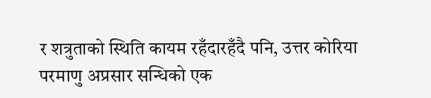र शत्रुताको स्थिति कायम रहँदारहँदै पनि, उत्तर कोरिया परमाणु अप्रसार सन्धिको एक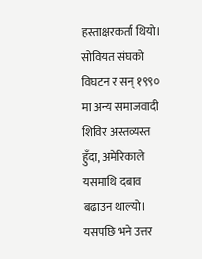हस्ताक्षरकर्ता थियो। सोवियत संघको विघटन र सन् १९९० मा अन्य समाजवादी शिविर अस्तव्यस्त हुँदा, अमेरिकाले यसमाथि दबाव बढाउन थाल्यो। यसपछि भने उत्तर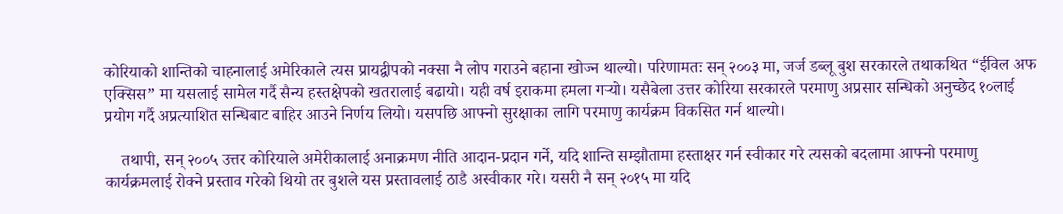कोरियाको शान्तिको चाहनालाई अमेरिकाले त्यस प्रायद्वीपको नक्सा नै लोप गराउने बहाना खोज्न थाल्यो। परिणामतः सन् २००३ मा, जर्ज डब्लू बुश सरकारले तथाकथित “ईविल अफ एक्सिस” मा यसलाई सामेल गर्दै सैन्य हस्तक्षेपको खतरालाई बढायो। यही वर्ष इराकमा हमला गर्‍यो। यसैबेला उत्तर कोरिया सरकारले परमाणु अप्रसार सन्धिको अनुच्छेद १०लाई प्रयोग गर्दै अप्रत्याशित सन्धिबाट बाहिर आउने निर्णय लियो। यसपछि आफ्नो सुरक्षाका लागि परमाणु कार्यक्रम विकसित गर्न थाल्यो।

    तथापी, सन् २००५ उत्तर कोरियाले अमेरीकालाई अनाक्रमण नीति आदान-प्रदान गर्ने, यदि शान्ति सम्झौतामा हस्ताक्षर गर्न स्वीकार गरे त्यसको बदलामा आफ्नो परमाणु कार्यक्रमलाई रोक्ने प्रस्ताव गरेको थियो तर बुशले यस प्रस्तावलाई ठाडै अस्वीकार गरे। यसरी नै सन् २०१५ मा यदि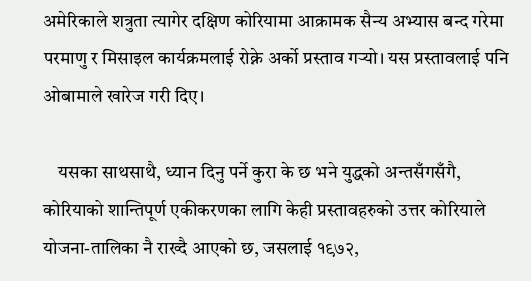अमेरिकाले शत्रुता त्यागेर दक्षिण कोरियामा आक्रामक सैन्य अभ्यास बन्द गरेमा परमाणु र मिसाइल कार्यक्रमलाई रोक्ने अर्को प्रस्ताव गर्‍यो। यस प्रस्तावलाई पनि ओबामाले खारेज गरी दिए।

    यसका साथसाथै, ध्यान दिनु पर्ने कुरा के छ भने युद्धको अन्तसँगसँगै, कोरियाको शान्तिपूर्ण एकीकरणका लागि केही प्रस्तावहरुको उत्तर कोरियाले योजना-तालिका नै राख्दै आएको छ, जसलाई १९७२,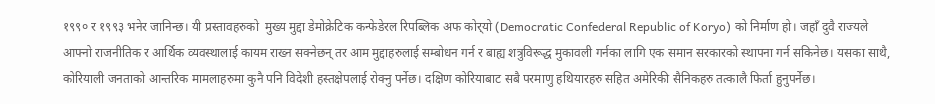१९९० र १९९३ भनेर जानिन्छ। यी प्रस्तावहरुको  मुख्य मुद्दा डेमोक्रेटिक कन्फेडेरल रिपब्लिक अफ कोर्‌यो (Democratic Confederal Republic of Koryo) को निर्माण हो। जहाँ दुवै राज्यले आफ्नो राजनीतिक र आर्थिक व्यवस्थालाई कायम राख्न सक्नेछन् तर आम मुद्दाहरुलाई सम्बोधन गर्न र बाह्य शत्रुविरूद्ध मुकावली गर्नका लागि एक समान सरकारको स्थापना गर्न सकिनेछ। यसका साथै, कोरियाली जनताको आन्तरिक मामलाहरुमा कुनै पनि विदेशी हस्तक्षेपलाई रोक्नु पर्नेछ। दक्षिण कोरियाबाट सबै परमाणु हथियारहरु सहित अमेरिकी सैनिकहरु तत्कालै फिर्ता हुनुपर्नेछ।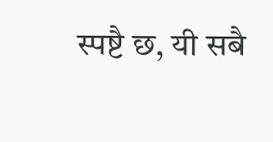स्पष्टै छ, यी सबै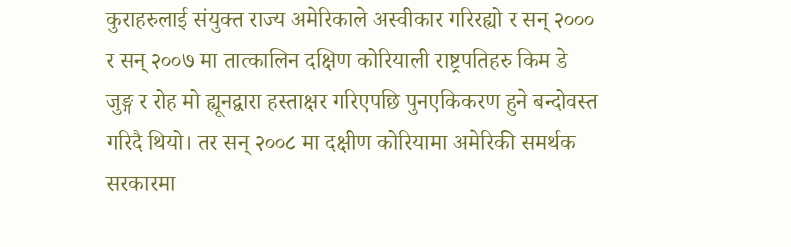कुराहरुलाई संयुक्त राज्य अमेरिकाले अस्वीकार गरिरह्यो र सन् २००० र सन् २००७ मा तात्कालिन दक्षिण कोरियाली राष्ट्रपतिहरु किम डे जुङ्ग र रोह मो ह्यूनद्वारा हस्ताक्षर गरिएपछि पुनएकिकरण हुने बन्दोवस्त गरिदै थियो। तर सन् २००८ मा दक्षीण कोरियामा अमेरिकी समर्थक सरकारमा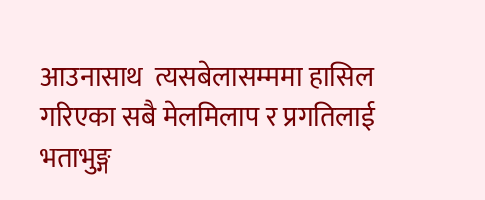आउनासाथ  त्यसबेलासम्ममा हासिल गरिएका सबै मेलमिलाप र प्रगतिलाई भताभुङ्ग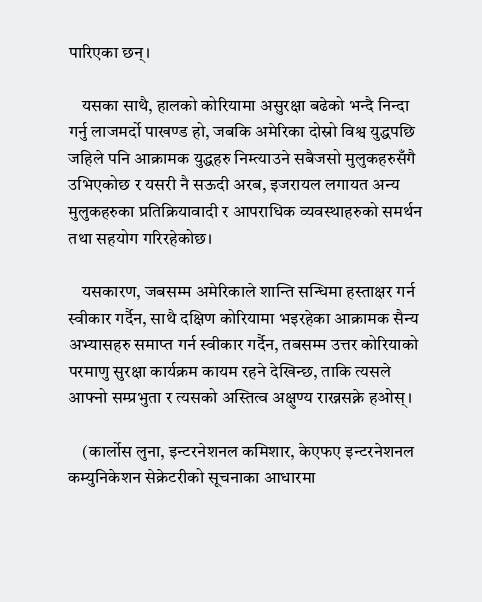पारिएका छन्।

    यसका साथै, हालको कोरियामा असुरक्षा बढेको भन्दै निन्दा गर्नु लाजमर्दो पाखण्ड हो, जबकि अमेरिका दोस्रो विश्व युद्धपछि जहिले पनि आक्रामक युद्धहरु निम्त्याउने सबैजसो मुलुकहरुसँगै उभिएकोछ र यसरी नै सऊदी अरब, इजरायल लगायत अन्य मुलुकहरुका प्रतिक्रियावादी र आपराधिक व्यवस्थाहरुको समर्थन तथा सहयोग गरिरहेकोछ।

    यसकारण, जबसम्म अमेरिकाले शान्ति सन्धिमा हस्ताक्षर गर्न स्वीकार गर्दैन, साथै दक्षिण कोरियामा भइरहेका आक्रामक सैन्य अभ्यासहरु समाप्त गर्न स्वीकार गर्दैन, तबसम्म उत्तर कोरियाको परमाणु सुरक्षा कार्यक्रम कायम रहने देखिन्छ, ताकि त्यसले आफ्नो सम्प्रभुता र त्यसको अस्तित्व अक्षुण्य राख्नसक्ने हओस्।

    (कार्लोस लुना, इन्टरनेशनल कमिशार, केएफए इन्टरनेशनल कम्युनिकेशन सेक्रेटरीको सूचनाका आधारमा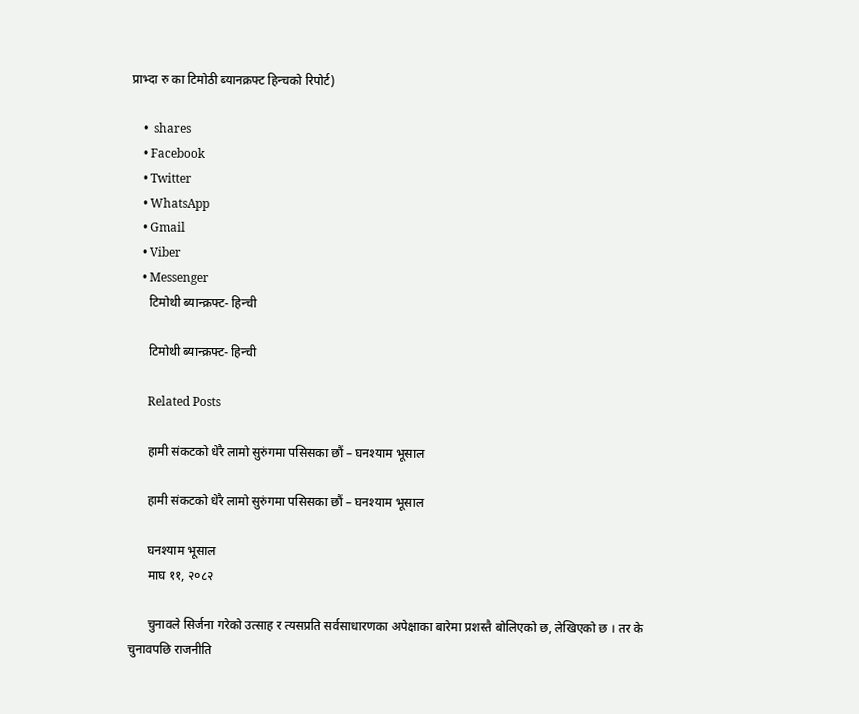प्राभ्दा रु का टिमोठी ब्यानक्रफ्ट हिन्चको रिपोर्ट)

    •  shares
    • Facebook
    • Twitter
    • WhatsApp
    • Gmail
    • Viber
    • Messenger
      टिमोथी ब्यान्क्रफ्ट- हिन्ची

      टिमोथी ब्यान्क्रफ्ट- हिन्ची

      Related Posts

      हामी संकटको धेरै लामो सुरुंगमा पसिसका छौं – घनश्याम भूसाल

      हामी संकटको धेरै लामो सुरुंगमा पसिसका छौं – घनश्याम भूसाल

      घनश्याम भूसाल
      माघ ११, २०८२

      चुनावले सिर्जना गरेको उत्साह र त्यसप्रति सर्वसाधारणका अपेक्षाका बारेमा प्रशस्तै बोलिएको छ, लेखिएको छ । तर के चुनावपछि राजनीति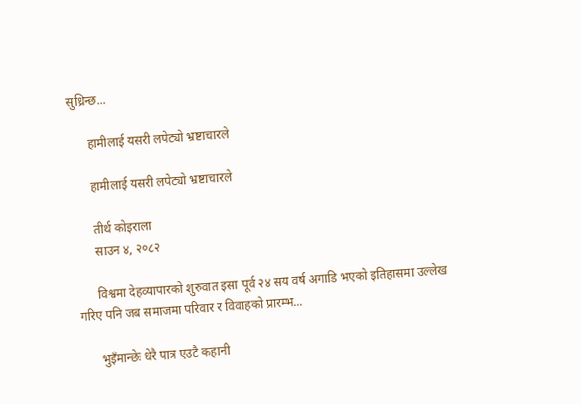सुध्रिन्छ...

      हामीलाई यसरी लपेट्यो भ्रष्टाचारले

      हामीलाई यसरी लपेट्यो भ्रष्टाचारले

      तीर्थ कोइराला
      साउन ४, २०८२

      विश्वमा देहव्यापारको शुरुवात इसा पूर्व २४ सय वर्ष अगाडि भएको इतिहासमा उल्लेख गरिए पनि जब समाजमा परिवार र विवाहको प्रारम्भ...

      भुइँमान्छेः धेरै पात्र एउटै कहानी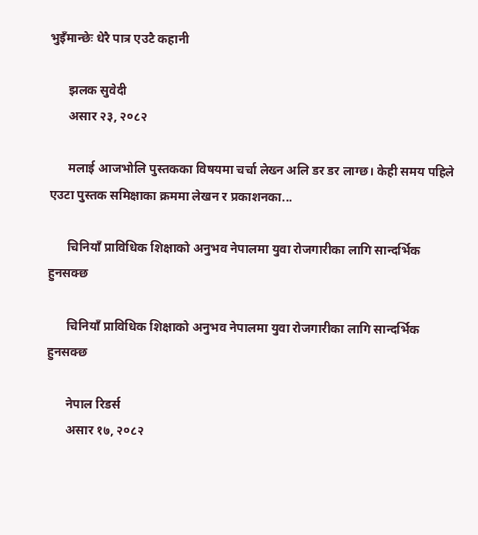भुइँमान्छेः धेरै पात्र एउटै कहानी

      झलक सुवेदी
      असार २३, २०८२

      मलाई आजभोलि पुस्तकका विषयमा चर्चा लेख्न अलि डर डर लाग्छ। केही समय पहिले एउटा पुस्तक समिक्षाका क्रममा लेखन र प्रकाशनका...

      चिनियाँ प्राविधिक शिक्षाको अनुभव नेपालमा युवा रोजगारीका लागि सान्दर्भिक हुनसक्छ

      चिनियाँ प्राविधिक शिक्षाको अनुभव नेपालमा युवा रोजगारीका लागि सान्दर्भिक हुनसक्छ

      नेपाल रिडर्स
      असार १७, २०८२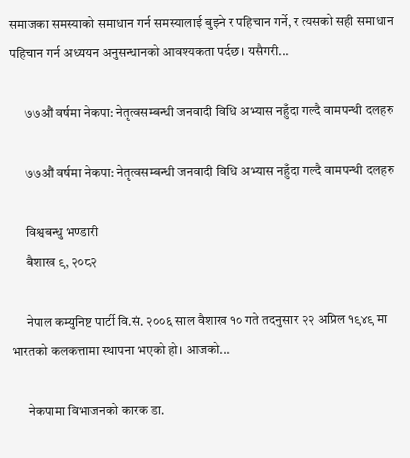समाजका समस्याको समाधान गर्न समस्यालाई बुझ्ने र पहिचान गर्ने, र त्यसको सही समाधान पहिचान गर्न अध्ययन अनुसन्धानको आवश्यकता पर्दछ। यसैगरी...

      ७७औं वर्षमा नेकपा: नेतृत्वसम्बन्धी जनवादी विधि अभ्यास नहुँदा गल्दै वामपन्थी दलहरु

      ७७औं वर्षमा नेकपा: नेतृत्वसम्बन्धी जनवादी विधि अभ्यास नहुँदा गल्दै वामपन्थी दलहरु

      विश्वबन्धु भण्डारी
      बैशाख ९, २०८२

      नेपाल कम्युनिष्ट पार्टी वि.सं. २००६ साल वैशाख १० गते तदनुसार २२ अप्रिल १९४९ मा भारतको कलकत्तामा स्थापना भएको हो। आजको...

      नेकपामा विभाजनको कारक डा.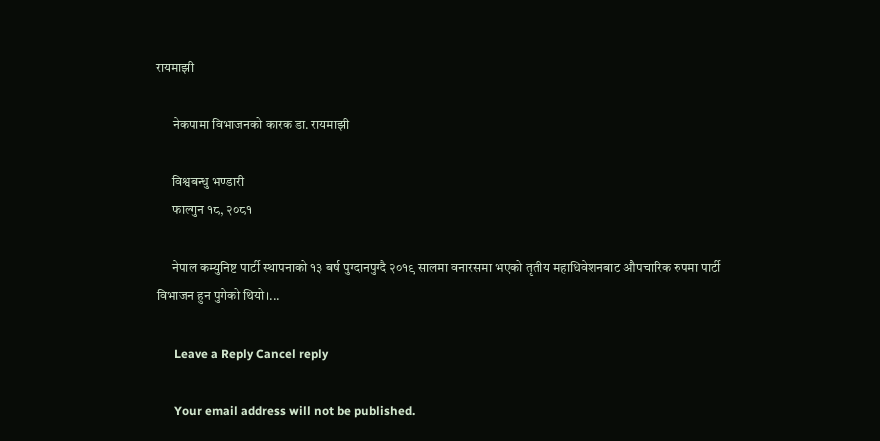रायमाझी

      नेकपामा विभाजनको कारक डा. रायमाझी

      विश्वबन्धु भण्डारी
      फाल्गुन १८, २०८१

      नेपाल कम्युनिष्ट पार्टी स्थापनाको १३ बर्ष पुग्दानपुग्दै २०१९ सालमा वनारसमा भएको तृतीय महाधिवेशनबाट औपचारिक रुपमा पार्टी विभाजन हुन पुगेको थियो।...

      Leave a Reply Cancel reply

      Your email address will not be published.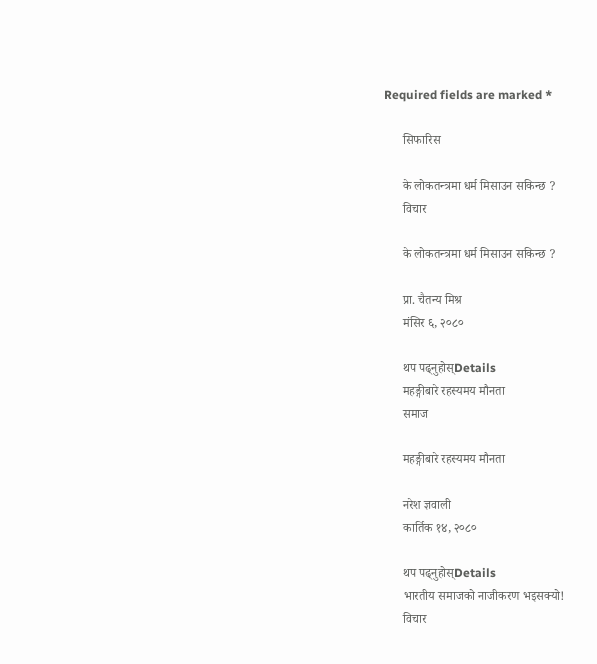Required fields are marked *

      सिफारिस

      के लोकतन्त्रमा धर्म मिसाउन सकिन्छ ?
      विचार

      के लोकतन्त्रमा धर्म मिसाउन सकिन्छ ?

      प्रा. चैतन्य मिश्र
      मंसिर ६, २०८०

      थप पढ्नुहोस्Details
      महङ्गीबारे रहस्यमय मौनता
      समाज

      महङ्गीबारे रहस्यमय मौनता

      नरेश ज्ञवाली
      कार्तिक १४, २०८०

      थप पढ्नुहोस्Details
      भारतीय समाजको नाजीकरण भइसक्यो!
      विचार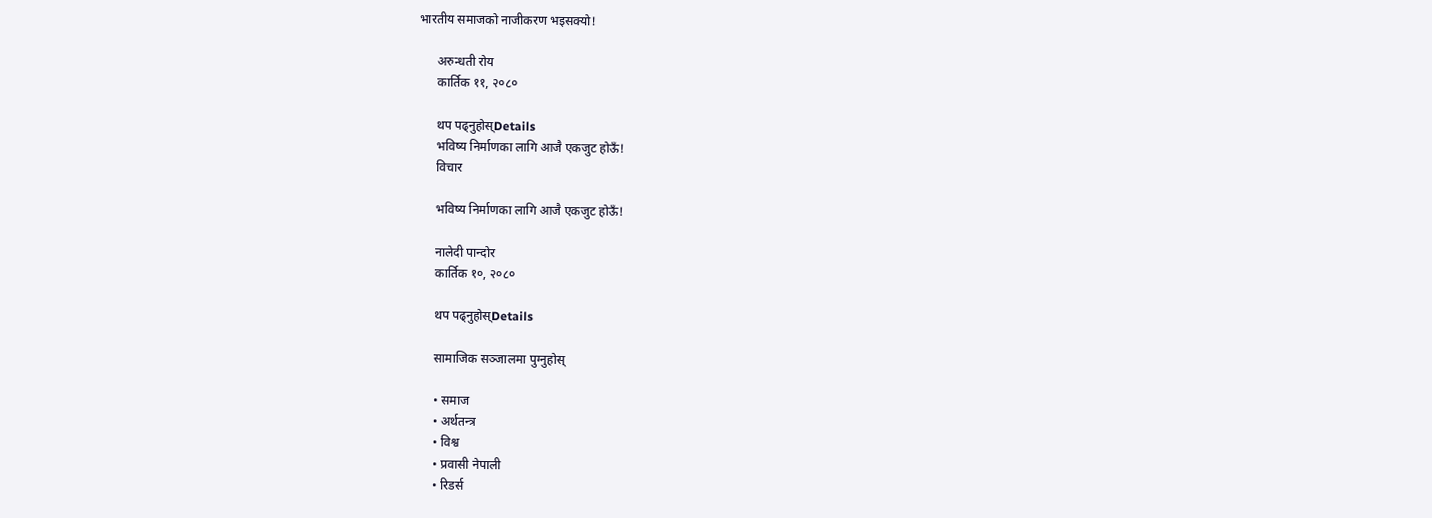भारतीय समाजको नाजीकरण भइसक्यो!

      अरुन्धती रोय
      कार्तिक ११, २०८०

      थप पढ्नुहोस्Details
      भविष्य निर्माणका लागि आजै एकजुट होऊँ!
      विचार

      भविष्य निर्माणका लागि आजै एकजुट होऊँ!

      नालेदी पान्दोर
      कार्तिक १०, २०८०

      थप पढ्नुहोस्Details

      सामाजिक सञ्जालमा पुग्नुहोस्

      • समाज
      • अर्थतन्त्र
      • विश्व
      • प्रवासी नेपाली
      • रिडर्स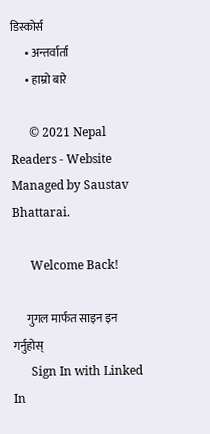डिस्कोर्स
      • अन्तर्वार्ता
      • हाम्रो बारे

      © 2021 Nepal Readers - Website Managed by Saustav Bhattarai.

      Welcome Back!

      गुगल मार्फत साइन इन गर्नुहोस्
      Sign In with Linked In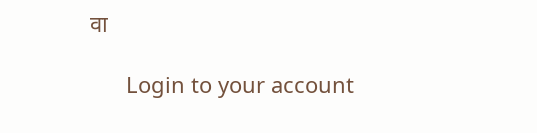वा

      Login to your account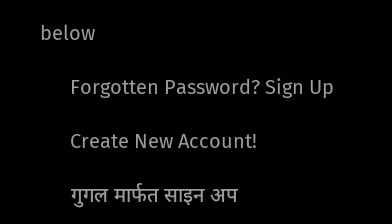below

      Forgotten Password? Sign Up

      Create New Account!

      गुगल मार्फत साइन अप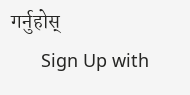गर्नुहोस्
      Sign Up with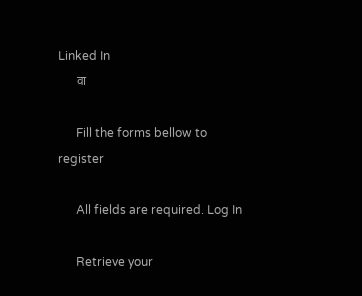Linked In
      वा

      Fill the forms bellow to register

      All fields are required. Log In

      Retrieve your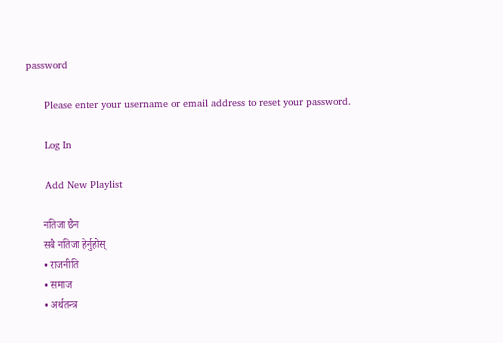password

      Please enter your username or email address to reset your password.

      Log In

      Add New Playlist

      नतिजा छैन
      सबै नतिजा हेर्नुहोस्
      • राजनीति
      • समाज
      • अर्थतन्त्र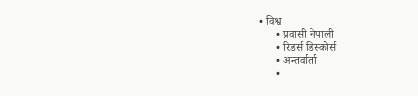• विश्व
      • प्रवासी नेपाली
      • रिडर्स डिस्कोर्स
      • अन्तर्वार्ता
      •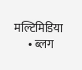मल्टिमिडिया
      • ब्लग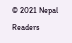© 2021 Nepal Readers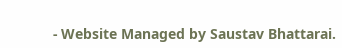- Website Managed by Saustav Bhattarai.